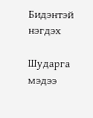Бидэнтэй нэгдэх

Шударга мэдээ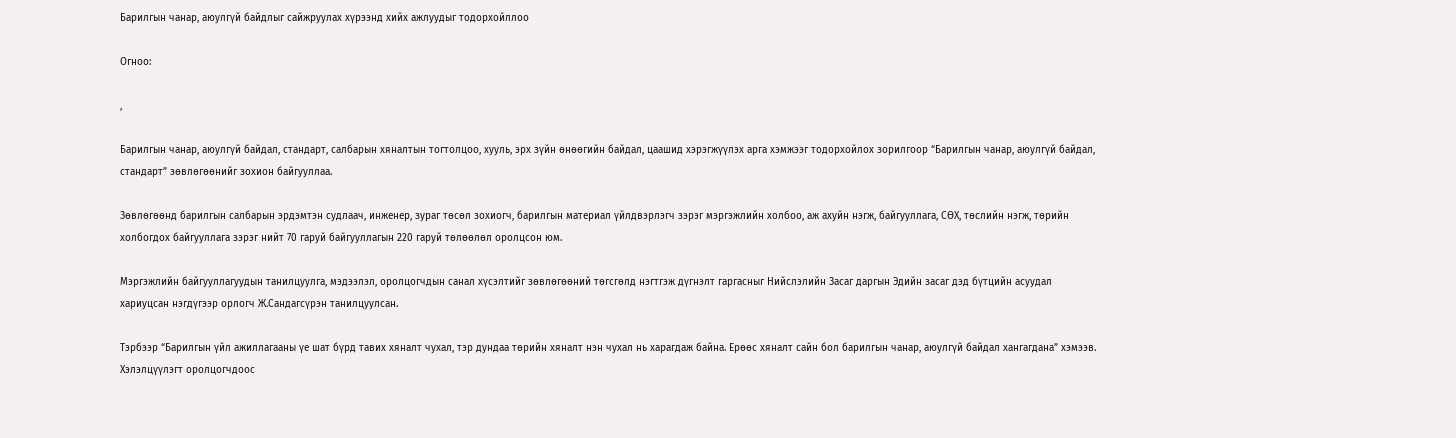Барилгын чанар, аюулгүй байдлыг сайжруулах хүрээнд хийх ажлуудыг тодорхойллоо

Огноо:

,

Барилгын чанар, аюулгүй байдал, стандарт, салбарын хяналтын тогтолцоо, хууль, эрх зүйн өнөөгийн байдал, цаашид хэрэгжүүлэх арга хэмжээг тодорхойлох зорилгоор “Барилгын чанар, аюулгүй байдал, стандарт” зөвлөгөөнийг зохион байгууллаа.

Зөвлөгөөнд барилгын салбарын эрдэмтэн судлаач, инженер, зураг төсөл зохиогч, барилгын материал үйлдвэрлэгч зэрэг мэргэжлийн холбоо, аж ахуйн нэгж, байгууллага, СӨХ, төслийн нэгж, төрийн холбогдох байгууллага зэрэг нийт 70 гаруй байгууллагын 220 гаруй төлөөлөл оролцсон юм.

Мэргэжлийн байгууллагуудын танилцуулга, мэдээлэл, оролцогчдын санал хүсэлтийг зөвлөгөөний төгсгөлд нэгтгэж дүгнэлт гаргасныг Нийслэлийн Засаг даргын Эдийн засаг дэд бүтцийн асуудал хариуцсан нэгдүгээр орлогч Ж.Сандагсүрэн танилцуулсан.

Тэрбээр “Барилгын үйл ажиллагааны үе шат бүрд тавих хяналт чухал, тэр дундаа төрийн хяналт нэн чухал нь харагдаж байна. Ерөөс хяналт сайн бол барилгын чанар, аюулгүй байдал хангагдана” хэмээв. Хэлэлцүүлэгт оролцогчдоос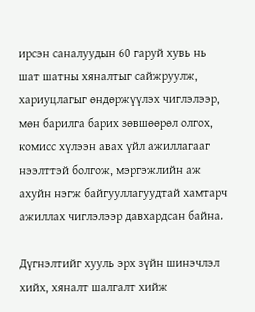ирсэн саналуудын 60 гаруй хувь нь шат шатны хяналтыг сайжруулж, хариуцлагыг өндөржүүлэх чиглэлээр, мөн барилга барих зөвшөөрөл олгох, комисс хүлээн авах үйл ажиллагааг нээлттэй болгож, мэргэжлийн аж ахуйн нэгж байгууллагуудтай хамтарч ажиллах чиглэлээр давхардсан байна.

Дүгнэлтийг хууль эрх зүйн шинэчлэл хийх, хяналт шалгалт хийж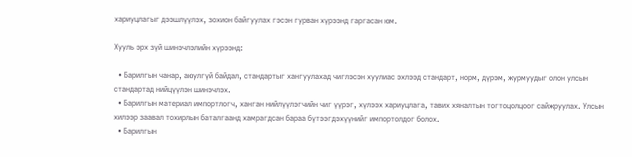хариуцлагыг дээшлүүлэх, зохион байгуулах гэсэн гурван хүрээнд гаргасан юм.

Хууль эрх зүй шинэчлэлийн хүрээнд:

  • Барилгын чанар, аюулгүй байдал, стандартыг хангуулахад чиглэсэн хуулиас эхлээд стандарт, норм, дүрэм, журмуудыг олон улсын стандартад нийцүүлэн шинэчлэх.
  • Барилгын материал импортлогч, ханган нийлүүлэгчийн чиг үүрэг, хүлээх хариуцлага, тавих хяналтын тогтоцолцоог сайжруулах. Улсын хилээр заавал тохирлын баталгаанд хамрагдсан бараа бүтээгдэхүүнийг импортолдог болох.
  • Барилгын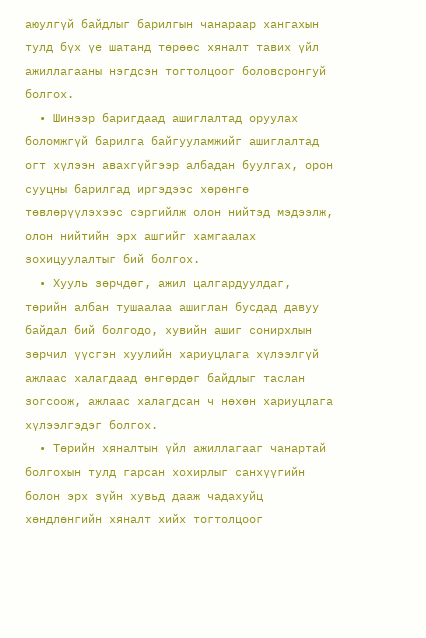аюулгүй байдлыг барилгын чанараар хангахын тулд бүх үе шатанд төрөөс хяналт тавих үйл ажиллагааны нэгдсэн тогтолцоог боловсронгуй болгох.
  • Шинээр баригдаад ашиглалтад оруулах боломжгүй барилга байгууламжийг ашиглалтад огт хүлээн авахгүйгээр албадан буулгах, орон сууцны барилгад иргэдээс хөрөнгө төвлөрүүлэхээс сэргийлж олон нийтэд мэдээлж, олон нийтийн эрх ашгийг хамгаалах зохицуулалтыг бий болгох.
  • Хууль зөрчдөг, ажил цалгардуулдаг, төрийн албан тушаалаа ашиглан бусдад давуу байдал бий болгодо, хувийн ашиг сонирхлын зөрчил үүсгэн хуулийн хариуцлага хүлээлгүй ажлаас халагдаад өнгөрдөг байдлыг таслан зогсоож, ажлаас халагдсан ч нөхөн хариуцлага хүлээлгэдэг болгох.
  • Төрийн хяналтын үйл ажиллагааг чанартай болгохын тулд гарсан хохирлыг санхүүгийн болон эрх зүйн хувьд дааж чадахуйц хөндлөнгийн хяналт хийх тогтолцоог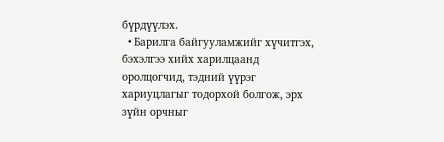бүрдүүлэх.
  • Барилга байгууламжийг хүчитгэх, бэхэлгээ хийх харилцаанд оролцогчид, тэдний үүрэг хариуцлагыг тодорхой болгож, эрх зүйн орчныг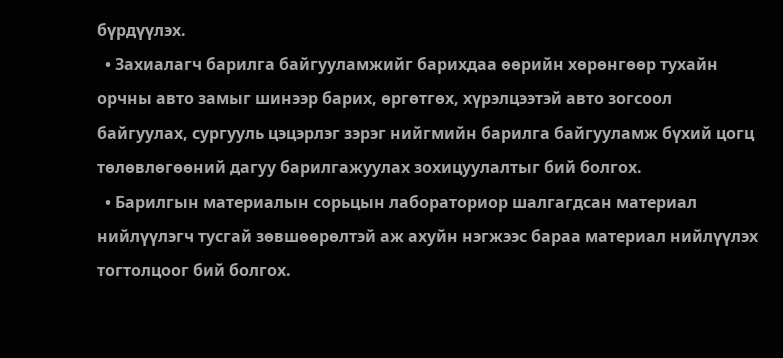бүрдүүлэх.
  • Захиалагч барилга байгууламжийг барихдаа өөрийн хөрөнгөөр тухайн орчны авто замыг шинээр барих, өргөтгөх, хүрэлцээтэй авто зогсоол байгуулах, сургууль цэцэрлэг зэрэг нийгмийн барилга байгууламж бүхий цогц төлөвлөгөөний дагуу барилгажуулах зохицуулалтыг бий болгох.
  • Барилгын материалын сорьцын лабораториор шалгагдсан материал нийлүүлэгч тусгай зөвшөөрөлтэй аж ахуйн нэгжээс бараа материал нийлүүлэх тогтолцоог бий болгох.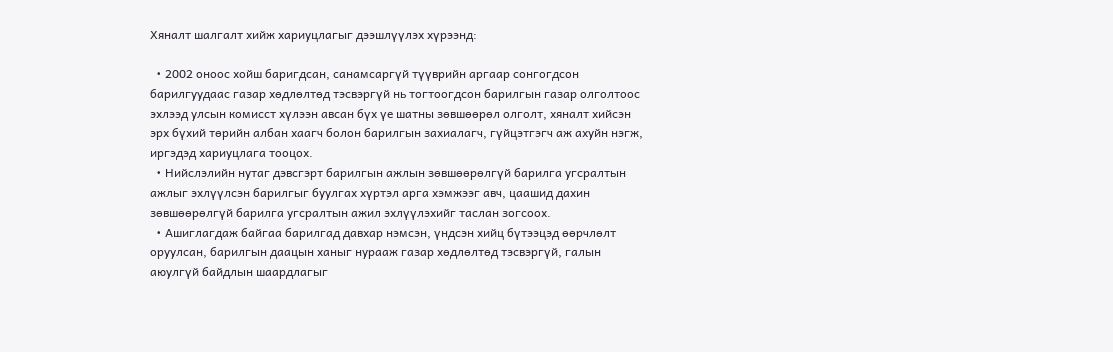Хяналт шалгалт хийж хариуцлагыг дээшлүүлэх хүрээнд:

  • 2002 оноос хойш баригдсан, санамсаргүй түүврийн аргаар сонгогдсон барилгуудаас газар хөдлөлтөд тэсвэргүй нь тогтоогдсон барилгын газар олголтоос эхлээд улсын комисст хүлээн авсан бүх үе шатны зөвшөөрөл олголт, хяналт хийсэн эрх бүхий төрийн албан хаагч болон барилгын захиалагч, гүйцэтгэгч аж ахуйн нэгж, иргэдэд хариуцлага тооцох.
  • Нийслэлийн нутаг дэвсгэрт барилгын ажлын зөвшөөрөлгүй барилга угсралтын ажлыг эхлүүлсэн барилгыг буулгах хүртэл арга хэмжээг авч, цаашид дахин зөвшөөрөлгүй барилга угсралтын ажил эхлүүлэхийг таслан зогсоох.
  • Ашиглагдаж байгаа барилгад давхар нэмсэн, үндсэн хийц бүтээцэд өөрчлөлт оруулсан, барилгын даацын ханыг нурааж газар хөдлөлтөд тэсвэргүй, галын аюулгүй байдлын шаардлагыг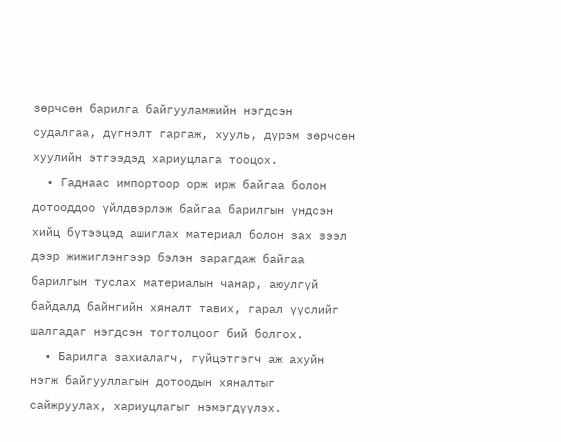зөрчсөн барилга байгууламжийн нэгдсэн судалгаа, дүгнэлт гаргаж, хууль, дүрэм зөрчсөн хуулийн этгээдэд хариуцлага тооцох.
  • Гаднаас импортоор орж ирж байгаа болон дотооддоо үйлдвэрлэж байгаа барилгын үндсэн хийц бүтээцэд ашиглах материал болон зах зээл дээр жижиглэнгээр бэлэн зарагдаж байгаа барилгын туслах материалын чанар, аюулгүй байдалд байнгийн хяналт тавих, гарал үүслийг шалгадаг нэгдсэн тогтолцоог бий болгох.
  • Барилга захиалагч, гүйцэтгэгч аж ахуйн нэгж байгууллагын дотоодын хяналтыг сайжруулах, хариуцлагыг нэмэгдүүлэх.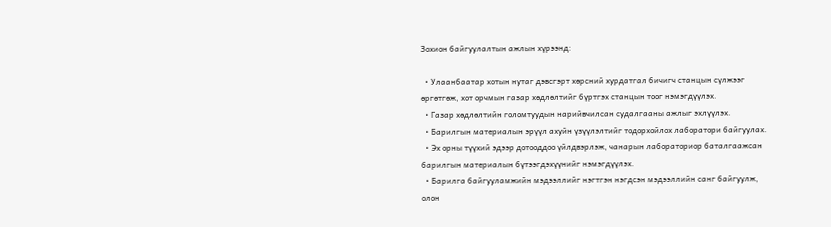Зохион байгуулалтын ажлын хүрээнд:

  • Улаанбаатар хотын нутаг дэвсгэрт хөрсний хурдатгал бичигч станцын сүлжээг өргөтгөж, хот орчмын газар хөдлөлтийг бүртгэх станцын тоог нэмэгдүүлэх.
  • Газар хөдлөлтийн голомтуудын нарийвчилсан судалгааны ажлыг эхлүүлэх.
  • Барилгын материалын эрүүл ахуйн үзүүлэлтийг тодорхойлох лаборатори байгуулах.
  • Эх орны түүхий эдээр дотооддоо үйлдвэрлэж, чанарын лабораториор баталгаажсан барилгын материалын бүтээгдэхүүнийг нэмэгдүүлэх.
  • Барилга байгууламжийн мэдээллийг нэгтгэн нэгдсэн мэдээллийн санг байгуулж, олон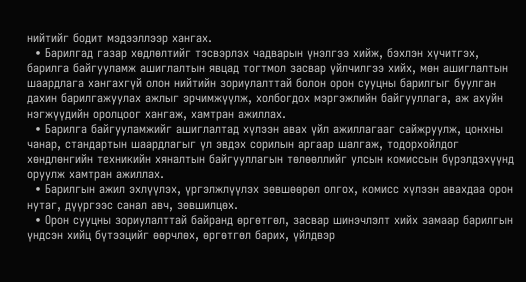нийтийг бодит мэдээллээр хангах.
  • Барилгад газар хөдлөлтийг тэсвэрлэх чадварын үнэлгээ хийж, бэхлэн хүчитгэх, барилга байгууламж ашиглалтын явцад тогтмол засвар үйлчилгээ хийх, мөн ашиглалтын шаардлага хангахгүй олон нийтийн зориулалттай болон орон сууцны барилгыг буулган дахин барилгажуулах ажлыг эрчимжүүлж, холбогдох мэргэжлийн байгууллага, аж ахуйн нэгжүүдийн оролцоог хангаж, хамтран ажиллах.
  • Барилга байгууламжийг ашиглалтад хүлээн авах үйл ажиллагааг сайжруулж, цонхны чанар, стандартын шаардлагыг үл эвдэх сорилын аргаар шалгаж, тодорхойлдог хөндлөнгийн техникийн хяналтын байгууллагын төлөөллийг улсын комиссын бүрэлдэхүүнд оруулж хамтран ажиллах.
  • Барилгын ажил эхлүүлэх, үргэлжлүүлэх зөвшөөрөл олгох, комисс хүлээн авахдаа орон нутаг, дүүргээс санал авч, зөвшилцөх.
  • Орон сууцны зориулалттай байранд өргөтгөл, засвар шинэчлэлт хийх замаар барилгын үндсэн хийц бүтээцийг өөрчлөх, өргөтгөл барих, үйлдвэр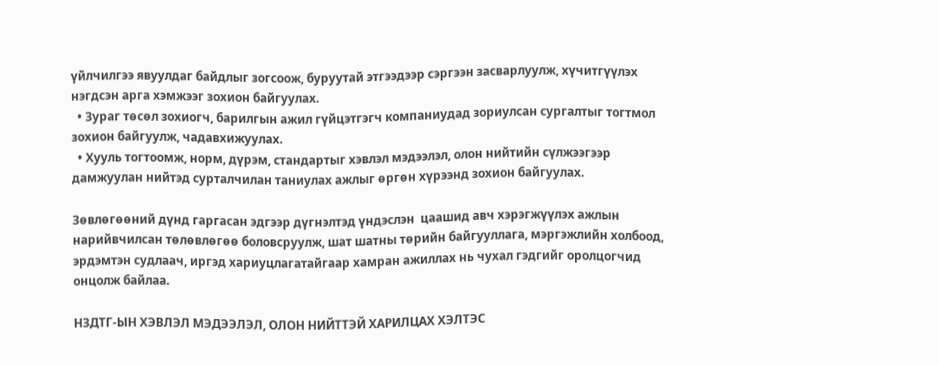үйлчилгээ явуулдаг байдлыг зогсоож, буруутай этгээдээр сэргээн засварлуулж, хүчитгүүлэх нэгдсэн арга хэмжээг зохион байгуулах.
  • Зураг төсөл зохиогч, барилгын ажил гүйцэтгэгч компаниудад зориулсан сургалтыг тогтмол зохион байгуулж, чадавхижуулах.
  • Хууль тогтоомж, норм, дүрэм, стандартыг хэвлэл мэдээлэл, олон нийтийн сүлжээгээр дамжуулан нийтэд сурталчилан таниулах ажлыг өргөн хүрээнд зохион байгуулах.

Зөвлөгөөний дүнд гаргасан эдгээр дүгнэлтэд үндэслэн  цаашид авч хэрэгжүүлэх ажлын нарийвчилсан төлөвлөгөө боловсруулж, шат шатны төрийн байгууллага, мэргэжлийн холбоод, эрдэмтэн судлаач, иргэд хариуцлагатайгаар хамран ажиллах нь чухал гэдгийг оролцогчид онцолж байлаа.

НЗДТГ-ЫН ХЭВЛЭЛ МЭДЭЭЛЭЛ, ОЛОН НИЙТТЭЙ ХАРИЛЦАХ ХЭЛТЭС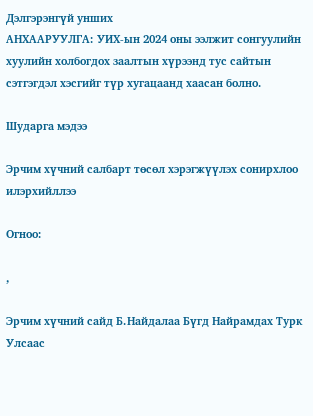Дэлгэрэнгүй унших
АНХААРУУЛГА: УИХ-ын 2024 оны ээлжит сонгуулийн хуулийн холбогдох заалтын хүрээнд тус сайтын сэтгэгдэл хэсгийг түр хугацаанд хаасан болно.

Шударга мэдээ

Эрчим хүчний салбарт төсөл хэрэгжүүлэх сонирхлоо илэрхийллээ

Огноо:

,

Эрчим хүчний сайд Б.Найдалаа Бүгд Найрамдах Турк Улсаас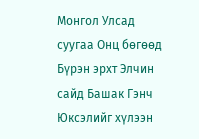Монгол Улсад суугаа Онц бөгөөд Бүрэн эрхт Элчин сайд Башак Гэнч Юксэлийг хүлээн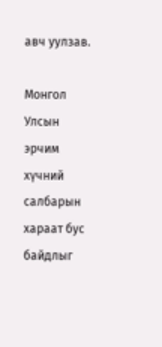авч уулзав.

Монгол Улсын эрчим хүчний салбарын хараат бус байдлыг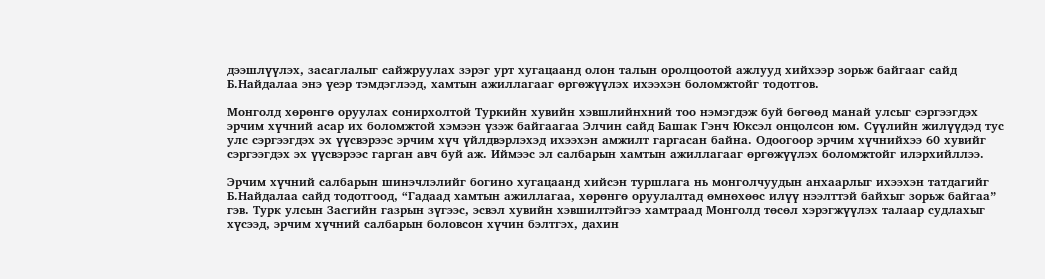дээшлүүлэх, засаглалыг сайжруулах зэрэг урт хугацаанд олон талын оролцоотой ажлууд хийхээр зорьж байгааг сайд Б.Найдалаа энэ үеэр тэмдэглээд, хамтын ажиллагааг өргөжүүлэх ихээхэн боломжтойг тодотгов.

Монголд хөрөнгө оруулах сонирхолтой Туркийн хувийн хэвшлийнхний тоо нэмэгдэж буй бөгөөд манай улсыг сэргээгдэх эрчим хүчний асар их боломжтой хэмээн үзэж байгаагаа Элчин сайд Башак Гэнч Юксэл онцолсон юм. Сүүлийн жилүүдэд тус улс сэргээгдэх эх үүсвэрээс эрчим хүч үйлдвэрлэхэд ихээхэн амжилт гаргасан байна. Одоогоор эрчим хүчнийхээ 60 хувийг сэргээгдэх эх үүсвэрээс гарган авч буй аж. Иймээс эл салбарын хамтын ажиллагааг өргөжүүлэх боломжтойг илэрхийллээ.

Эрчим хүчний салбарын шинэчлэлийг богино хугацаанд хийсэн туршлага нь монголчуудын анхаарлыг ихээхэн татдагийг Б.Найдалаа сайд тодотгоод, “Гадаад хамтын ажиллагаа, хөрөнгө оруулалтад өмнөхөөс илүү нээлттэй байхыг зорьж байгаа” гэв. Турк улсын Засгийн газрын зүгээс, эсвэл хувийн хэвшилтэйгээ хамтраад Монголд төсөл хэрэгжүүлэх талаар судлахыг хүсээд, эрчим хүчний салбарын боловсон хүчин бэлтгэх, дахин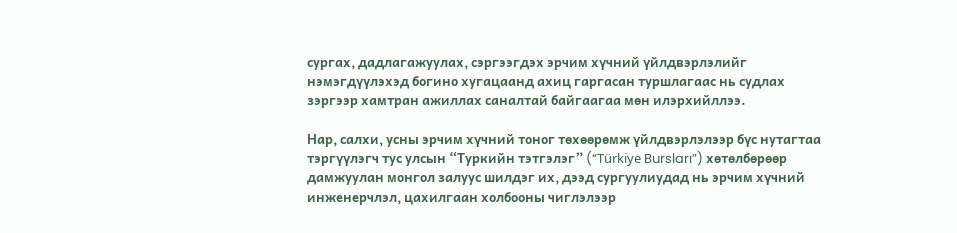сургах, дадлагажуулах, сэргээгдэх эрчим хүчний үйлдвэрлэлийг нэмэгдүүлэхэд богино хугацаанд ахиц гаргасан туршлагаас нь судлах зэргээр хамтран ажиллах саналтай байгаагаа мөн илэрхийллээ.

Нар, салхи, усны эрчим хүчний тоног төхөөрөмж үйлдвэрлэлээр бүс нутагтаа тэргүүлэгч тус улсын “Туркийн тэтгэлэг” (“Türkiye Bursları”) хөтөлбөрөөр дамжуулан монгол залуус шилдэг их, дээд сургуулиудад нь эрчим хүчний инженерчлэл, цахилгаан холбооны чиглэлээр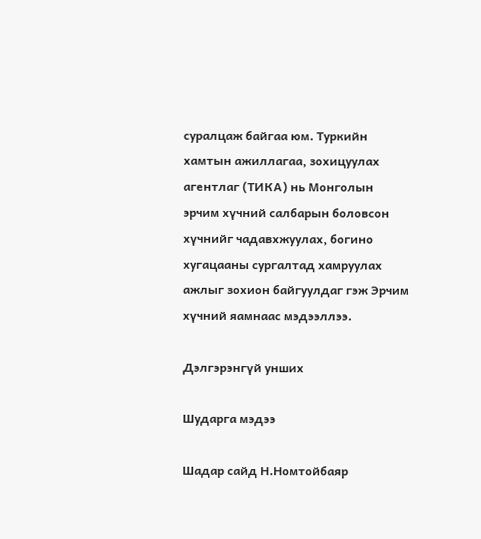суралцаж байгаа юм. Туркийн хамтын ажиллагаа, зохицуулах агентлаг (ТИКА) нь Монголын эрчим хүчний салбарын боловсон хүчнийг чадавхжуулах, богино хугацааны сургалтад хамруулах ажлыг зохион байгуулдаг гэж Эрчим хүчний яамнаас мэдээллээ.

Дэлгэрэнгүй унших

Шударга мэдээ

Шадар сайд Н.Номтойбаяр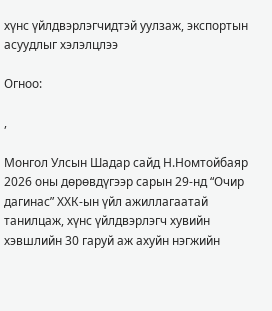хүнс үйлдвэрлэгчидтэй уулзаж, экспортын асуудлыг хэлэлцлээ

Огноо:

,

Монгол Улсын Шадар сайд Н.Номтойбаяр 2026 оны дөрөвдүгээр сарын 29-нд “Очир дагинас” ХХК-ын үйл ажиллагаатай танилцаж, хүнс үйлдвэрлэгч хувийн хэвшлийн 30 гаруй аж ахуйн нэгжийн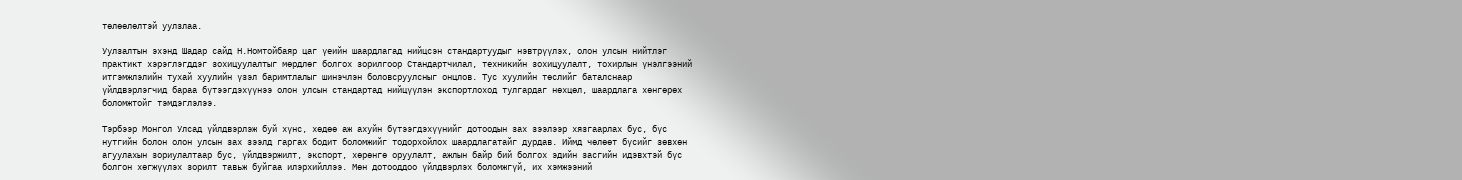төлөөлөлтэй уулзлаа.

Уулзалтын эхэнд Шадар сайд Н.Номтойбаяр цаг үеийн шаардлагад нийцсэн стандартуудыг нэвтрүүлэх, олон улсын нийтлэг практикт хэрэглэгддэг зохицуулалтыг мөрдлөг болгох зорилгоор Стандартчилал, техникийн зохицуулалт, тохирлын үнэлгээний итгэмжлэлийн тухай хуулийн үзэл баримтлалыг шинэчлэн боловсруулсныг онцлов. Тус хуулийн төслийг баталснаар үйлдвэрлэгчид бараа бүтээгдэхүүнээ олон улсын стандартад нийцүүлэн экспортлоход тулгардаг нөхцөл, шаардлага хөнгөрөх боломжтойг тэмдэглэлээ.

Тэрбээр Монгол Улсад үйлдвэрлэж буй хүнс, хөдөө аж ахуйн бүтээгдэхүүнийг дотоодын зах зээлээр хязгаарлах бус, бүс нутгийн болон олон улсын зах зээлд гаргах бодит боломжийг тодорхойлох шаардлагатайг дурдав. Иймд чөлөөт бүсийг зөвхөн агуулахын зориулалтаар бус, үйлдвэржилт, экспорт, хөрөнгө оруулалт, ажлын байр бий болгох эдийн засгийн идэвхтэй бүс болгон хөгжүүлэх зорилт тавьж буйгаа илэрхийллээ. Мөн дотооддоо үйлдвэрлэх боломжгүй, их хэмжээний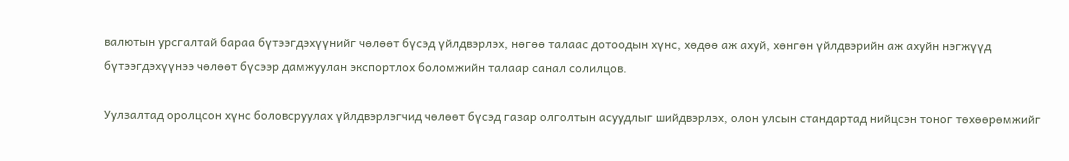валютын урсгалтай бараа бүтээгдэхүүнийг чөлөөт бүсэд үйлдвэрлэх, нөгөө талаас дотоодын хүнс, хөдөө аж ахуй, хөнгөн үйлдвэрийн аж ахуйн нэгжүүд бүтээгдэхүүнээ чөлөөт бүсээр дамжуулан экспортлох боломжийн талаар санал солилцов.

Уулзалтад оролцсон хүнс боловсруулах үйлдвэрлэгчид чөлөөт бүсэд газар олголтын асуудлыг шийдвэрлэх, олон улсын стандартад нийцсэн тоног төхөөрөмжийг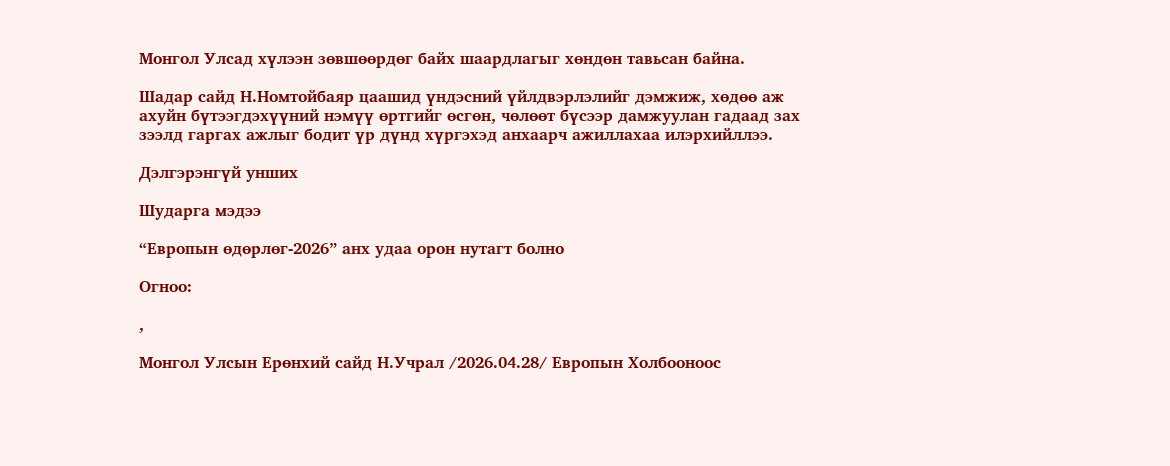Монгол Улсад хүлээн зөвшөөрдөг байх шаардлагыг хөндөн тавьсан байна.

Шадар сайд Н.Номтойбаяр цаашид үндэсний үйлдвэрлэлийг дэмжиж, хөдөө аж ахуйн бүтээгдэхүүний нэмүү өртгийг өсгөн, чөлөөт бүсээр дамжуулан гадаад зах зээлд гаргах ажлыг бодит үр дүнд хүргэхэд анхаарч ажиллахаа илэрхийллээ.

Дэлгэрэнгүй унших

Шударга мэдээ

“Европын өдөрлөг-2026” анх удаа орон нутагт болно

Огноо:

,

Монгол Улсын Ерөнхий сайд Н.Учрал /2026.04.28/ Европын Холбооноос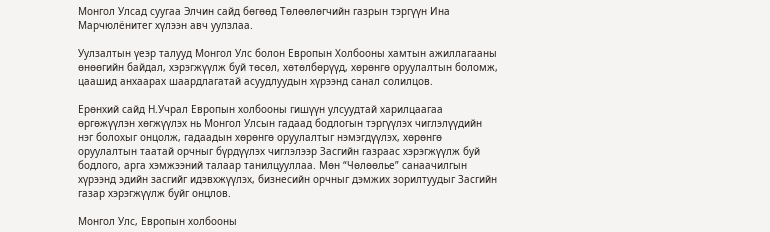Монгол Улсад суугаа Элчин сайд бөгөөд Төлөөлөгчийн газрын тэргүүн Ина Марчюлёнитег хүлээн авч уулзлаа.

Уулзалтын үеэр талууд Монгол Улс болон Европын Холбооны хамтын ажиллагааны өнөөгийн байдал, хэрэгжүүлж буй төсөл, хөтөлбөрүүд, хөрөнгө оруулалтын боломж, цаашид анхаарах шаардлагатай асуудлуудын хүрээнд санал солилцов.

Ерөнхий сайд Н.Учрал Европын холбооны гишүүн улсуудтай харилцаагаа өргөжүүлэн хөгжүүлэх нь Монгол Улсын гадаад бодлогын тэргүүлэх чиглэлүүдийн нэг болохыг онцолж, гадаадын хөрөнгө оруулалтыг нэмэгдүүлэх, хөрөнгө оруулалтын таатай орчныг бүрдүүлэх чиглэлээр Засгийн газраас хэрэгжүүлж буй бодлого, арга хэмжээний талаар танилцууллаа. Мөн “Чөлөөлье” санаачилгын хүрээнд эдийн засгийг идэвхжүүлэх, бизнесийн орчныг дэмжих зорилтуудыг Засгийн газар хэрэгжүүлж буйг онцлов.

Монгол Улс, Европын холбооны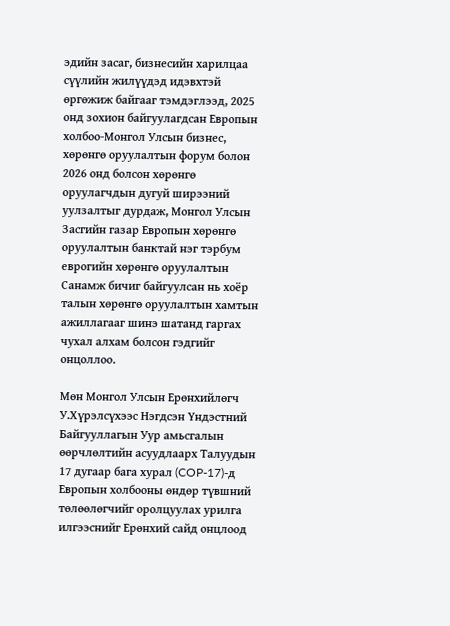эдийн засаг, бизнесийн харилцаа сүүлийн жилүүдэд идэвхтэй өргөжиж байгааг тэмдэглээд, 2025 онд зохион байгуулагдсан Европын холбоо-Монгол Улсын бизнес, хөрөнгө оруулалтын форум болон 2026 онд болсон хөрөнгө оруулагчдын дугуй ширээний уулзалтыг дурдаж, Монгол Улсын Засгийн газар Европын хөрөнгө оруулалтын банктай нэг тэрбум еврогийн хөрөнгө оруулалтын Санамж бичиг байгуулсан нь хоёр талын хөрөнгө оруулалтын хамтын ажиллагааг шинэ шатанд гаргах чухал алхам болсон гэдгийг онцоллоо.

Мөн Монгол Улсын Ерөнхийлөгч У.Хүрэлсүхээс Нэгдсэн Үндэстний Байгууллагын Уур амьсгалын өөрчлөлтийн асуудлаарх Талуудын 17 дугаар бага хурал (COP-17)-д Европын холбооны өндөр түвшний төлөөлөгчийг оролцуулах урилга илгээснийг Ерөнхий сайд онцлоод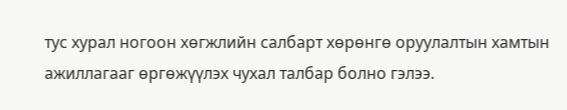тус хурал ногоон хөгжлийн салбарт хөрөнгө оруулалтын хамтын ажиллагааг өргөжүүлэх чухал талбар болно гэлээ.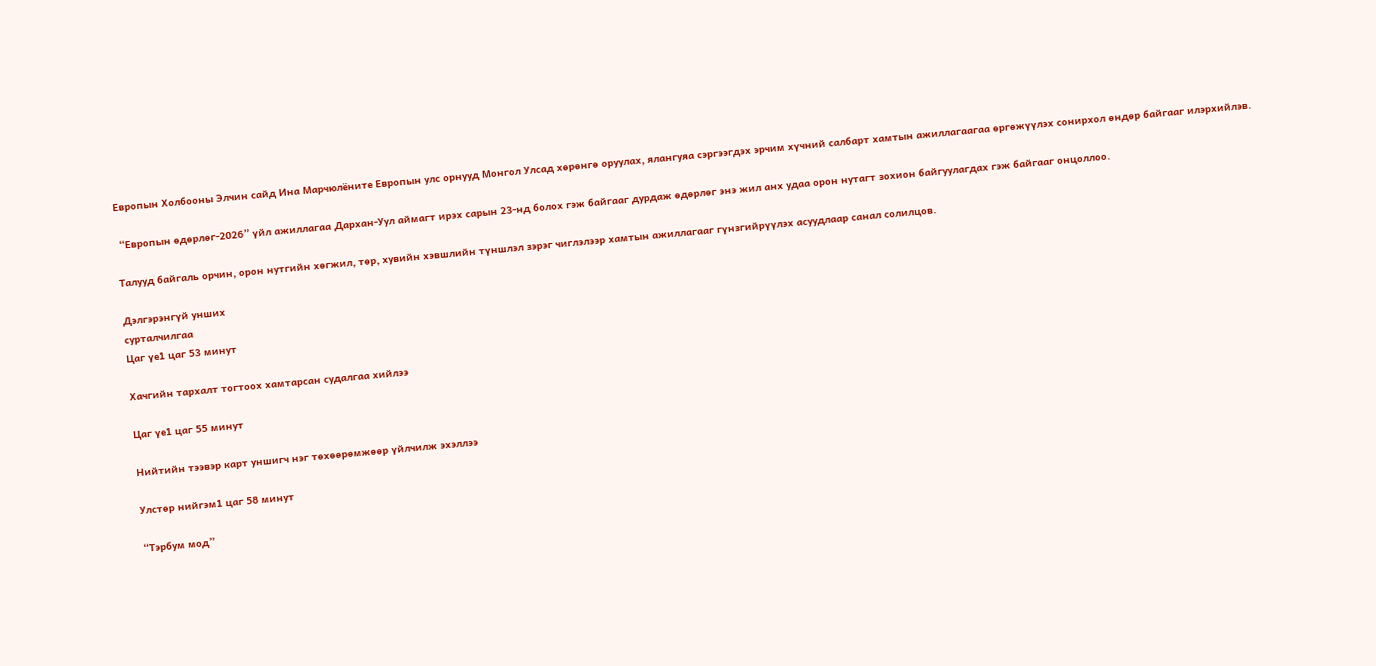Европын Холбооны Элчин сайд Ина Марчюлёните Европын улс орнууд Монгол Улсад хөрөнгө оруулах, ялангуяа сэргээгдэх эрчим хүчний салбарт хамтын ажиллагаагаа өргөжүүлэх сонирхол өндөр байгааг илэрхийлэв.

 “Европын өдөрлөг-2026” үйл ажиллагаа Дархан-Уул аймагт ирэх сарын 23-нд болох гэж байгааг дурдаж өдөрлөг энэ жил анх удаа орон нутагт зохион байгуулагдах гэж байгааг онцоллоо.

Талууд байгаль орчин, орон нутгийн хөгжил, төр, хувийн хэвшлийн түншлэл зэрэг чиглэлээр хамтын ажиллагааг гүнзгийрүүлэх асуудлаар санал солилцов.

Дэлгэрэнгүй унших
сурталчилгаа
Цаг үе1 цаг 53 минут

Хачгийн тархалт тогтоох хамтарсан судалгаа хийлээ

Цаг үе1 цаг 55 минут

Нийтийн тээвэр карт уншигч нэг төхөөрөмжөөр үйлчилж эхэллээ

Улстөр нийгэм1 цаг 58 минут

“Тэрбум мод”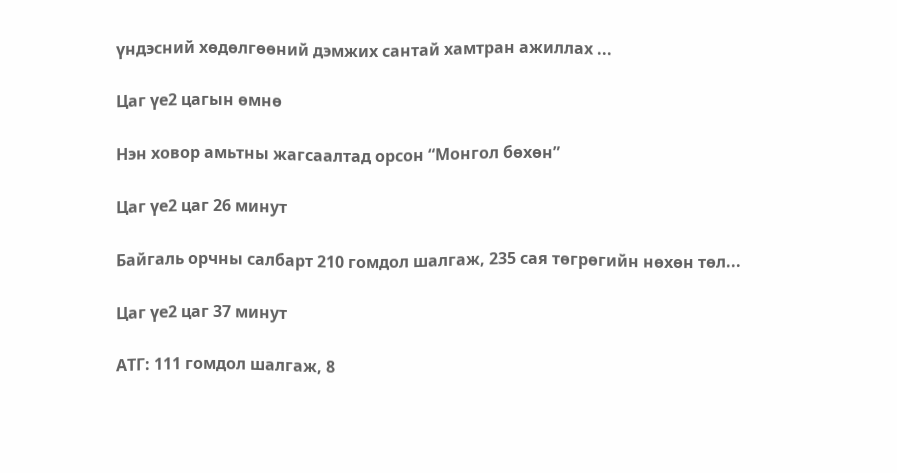үндэсний хөдөлгөөний дэмжих сантай хамтран ажиллах ...

Цаг үе2 цагын өмнө

Нэн ховор амьтны жагсаалтад орсон “Монгол бөхөн”

Цаг үе2 цаг 26 минут

Байгаль орчны салбарт 210 гомдол шалгаж, 235 сая төгрөгийн нөхөн төл...

Цаг үе2 цаг 37 минут

АТГ: 111 гомдол шалгаж, 8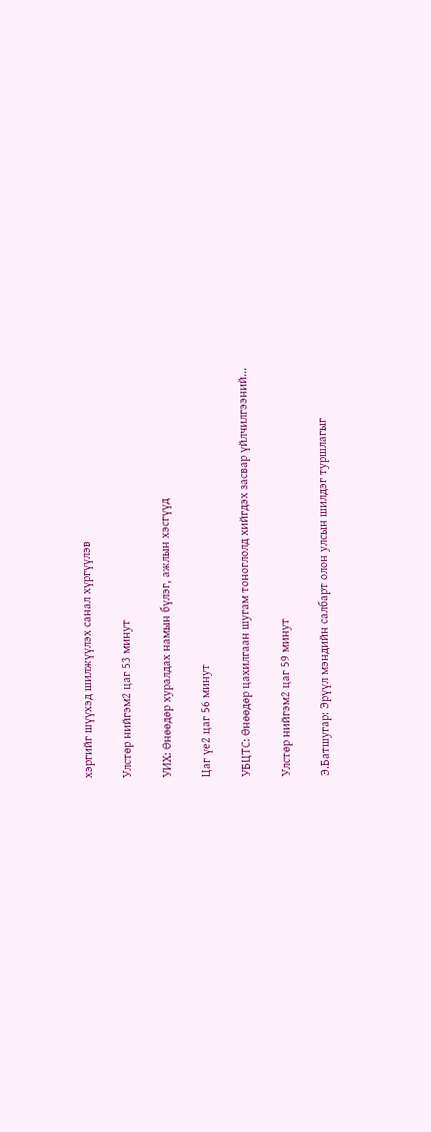хэргийг шүүхэд шилжүүлэх санал хүргүүлэв

Улстөр нийгэм2 цаг 53 минут

УИХ: Өнөөдөр хуралдах намын бүлэг, ажлын хэсгүүд

Цаг үе2 цаг 56 минут

УБЦТС: Өнөөдөр цахилгаан шугам тоноглолд хийгдэх засвар үйлчилгээний...

Улстөр нийгэм2 цаг 59 минут

Э.Батшугар: Эрүүл мэндийн салбарт олон улсын шилдэг туршлагыг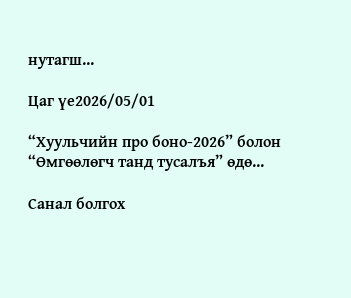нутагш...

Цаг үе2026/05/01

“Хуульчийн про боно-2026” болон “Өмгөөлөгч танд тусалъя” өдө...

Санал болгох